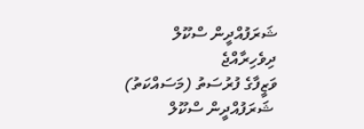ޝަރަފުއްދީން ސްކޫލް
ދިވެހިރާއްޖެ
ވަޒީފާގެ ފުރުސަތު (މަސައްކަތު)
 ޝަރަފުއްދީން ސްކޫލް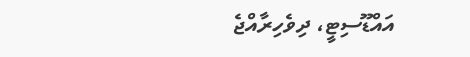އައްޑޫސިޓީ، ދިވެހިރާއްޖެ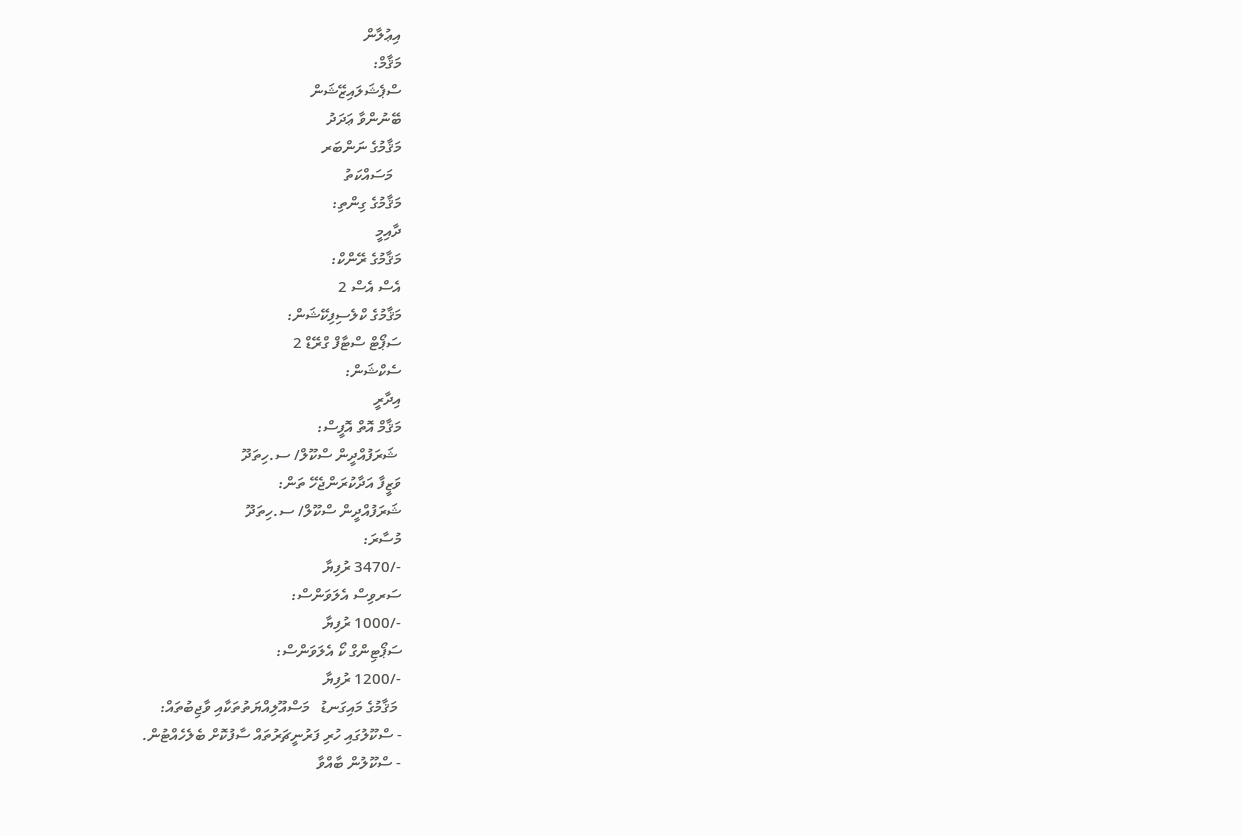އިޢުލާން
މަޤާމް:
ސްޕެޝަލައިޒޭޝަން
ބޭނުންވާ ޢަދަދު
މަޤާމުގެ ނަންބަރ
  މަސައްކަތު
މަޤާމުގެ ގިންތި:
ދާއިމީ
މަޤާމުގެ ރޭންކް:
އެސް އެސް 2
މަޤާމުގެ ކްލެސިފިކޭޝަން:
ސަޕޯޓް ސްޓާފް ގްރޭޑް 2
ސެކްޝަން:
އިދާރީ
މަޤާމް އޮތް އޮފީސް:
 ޝަރަފުއްދީން ސްކޫލް/ ސ.ހިތަދޫ
ވަޒީފާ އަދާކުރަންޖެހޭ ތަން:
ޝަރަފުއްދީން ސްކޫލް/ ސ.ހިތަދޫ
މުސާރަ:
-/3470 ރުފިޔާ
ސަރވިސް އެލަވަންސް:
-/1000 ރުފިޔާ
ސަޕޯޓިންގް ކޯ އެލަވަންސް:
-/1200 ރުފިޔާ
 މަޤާމުގެ މައިގަނޑު   މަސްއޫލިއްޔަތުތަކާއި ވާޖިބުތައް:
- ސްކޫލުގައި ހުރި ފަރުނީޗަރުތައް ސާފުކޮށް ބެލެހެއްޓުން.
- ސްކޫލުން ބާއްވާ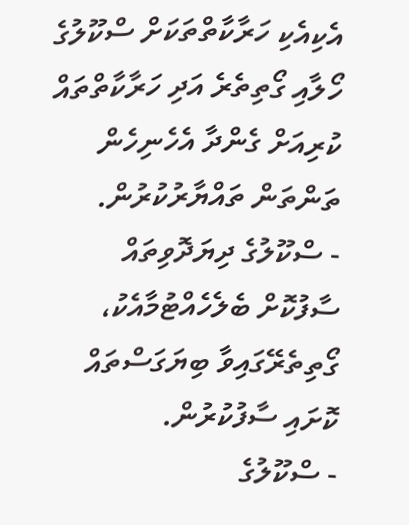އެކިއެކި ހަރާކާތްތަކަށް ސްކޫލުގެ ހޯލާއި ގޯތިތެރެ އަދި ހަރާކާތްތައް ކުރިއަށް ގެންދާ އެހެނިހެން ތަންތަން ތައްޔާރުކުރުން.
- ސްކޫލުގެ ދިޔަދޮވިތައް ސާފުކޮށް ބެލެހެއްޓުމާއެކު، ގޯތިތެރޭގައިވާ ބިޔަގަސްތައް ކޮށައި ސާފުކުރުން.
- ސްކޫލުގެ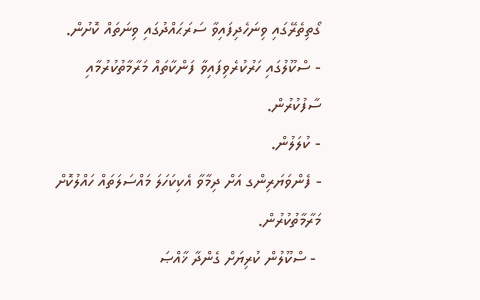ގޯތިތެރޭގައި ވިނަހެދިފައިވާ ސަރަޙައްދުގައި ވިނަތައް ކޮށުން.
- ސްކޫލުގައި ހަރުކުރެވިފައިވާ ފަންކާތައް މަރާމާތުކުރުމާއި ސާފުކުރުން.
- ކުލަލުން.
- ފެންވަޔަރިންގ އަށް ދިމާވާ އެކިކަހަލަ މައްސަލަތައް ހައްލުކޮށް މަރާމާތުކުރުން.
 - ސްކޫލުން ކުރިޔަށް ގެންދާ ޚާއްޞަ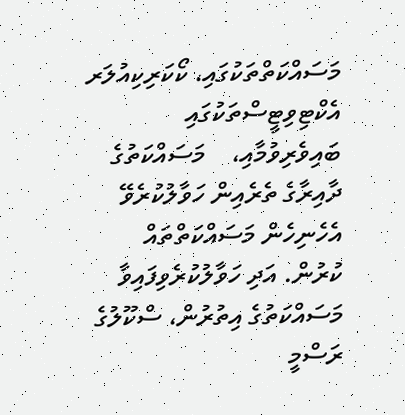މަސައްކަތްތަކުގައި، ކޯކަރިކިއުލަރ އެކްޓިވިޓީސްތަކުގައި ބައިވެރިވުމާއި،    މަސައްކަތުގެ ދާއިރާގެ ތެރެއިން ހަވާލުކުރެވޭ އެހެނިހެން މަސައްކަތްތައް ކުރުން. އަދި ހަވާލުކުރެވިފައިވާ މަސައްކަތުގެ އިތުރުން، ސްކޫލުގެ ރަސްމީ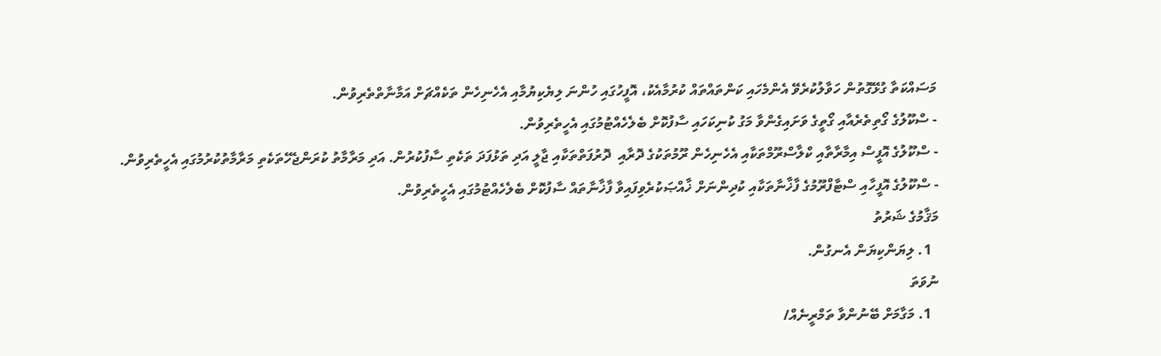މަސައްކަތާ ގުޅޭގޮތުން ހަވާލުކުރެވޭ އެންމެހައި ކަންތައްތައް ކުރުމާއެކު، އޮފީހުގައި ހުންނަ ލިޔެކިޔުމާއި އެހެނިހެން ތަކެއްޗަށް އަމާނާތްތެރިވުން.
- ސްކޫލުގެ ގޯތިތެރެއާއި ގޯތީގެ ވަށައިގެންވާ މަގު ކުނިކަހައި ސާފުކޮށް ބެލެހެއްޓުމުގައި އެހީތެރިވުން.
- ސްކޫލުގެ އޮފީސް އިމާރާތާއި ކްލާސްރޫމްތަކާއި އެހެނިހެން ރޫމުތަކުގެ ދޮރާއި  ދޮރުފަތްތަކާއި ޖާލީ އަދި ތަޅުފަދަ ތަކެތި ސާފުކުރުން. އަދި މަރާމާތު ކުރަންޖެހޭތަކެތި މަރާމާތުކުރުމުގައި އެހީތެރިވުން.
- ސްކޫލުގެ އޮފީހާއި ސްޓާފްރޫމުގެ ފާޚާނާތަކާއި ކުދިންނަށް ޚާއްޞަކުރެވިފައިވާ ފާޚާނާތައް ސާފުކޮށް ބެލެހެއްޓުމުގައި އެހީތެރިވުން.
މަޤާމުގެ ޝަރުތު
  1. ލިޔަންކިޔަން އެނގުން.
ނުވަތަ
  1. މަގާމަށް ބޭނުންވާ ތަމްރީނެއް/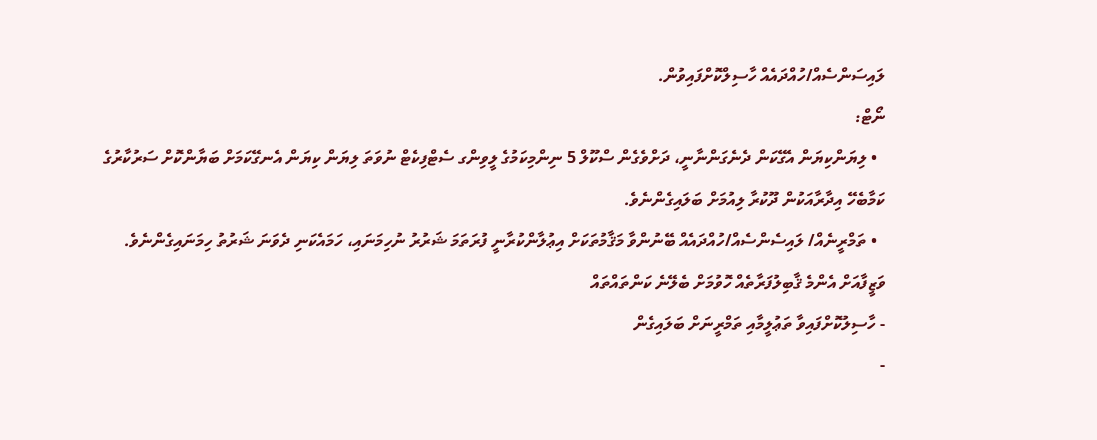ލައިސަންސެއް/ހުއްދައެއް ހާސިލްކޮށްފައިވުން.
ނޯޓް:
  • ލިޔަންކިޔަން އެގޭކަން ދެނެގަންނާނީ، ދަށްވެގެން ސްކޫލް 5 ނިންމިކަމުގެ ލީވިންގ ސެޓްފިކެޓް ނުވަތަ ލިޔަން ކިޔަން އެނގޭކަމަށް ބަޔާންކޮށް ސަރުކާރުގެ ކަމާބެހޭ އިދާރާއަކުން ދޫކުރާ ލިއުމަށް ބަލައިގެންނެވެ.
  • ތަމްރީނެއް/ ލައިސެންސެއް/ހުއްދައެއް ބޭނުންވާ މަޤާމުތަކަށް އިޢުލާންކުރާނީ ފުރަތަމަ ޝަރުރު ނުހިމަނައި، ހަމައެކަނި ދެވަނަ ޝަރުތު ހިމަނައިގެންނެވެ.
ވަޒީފާއަށް އެންމެ ޤާބިލުފަރާތެއް ހޮވުމަށް ބެލޭނެ ކަންތައްތައް
- ހާސިލުކޮށްފައިވާ ތަޢުލީމާއި ތަމްރީނަށް ބަލައިގެން
-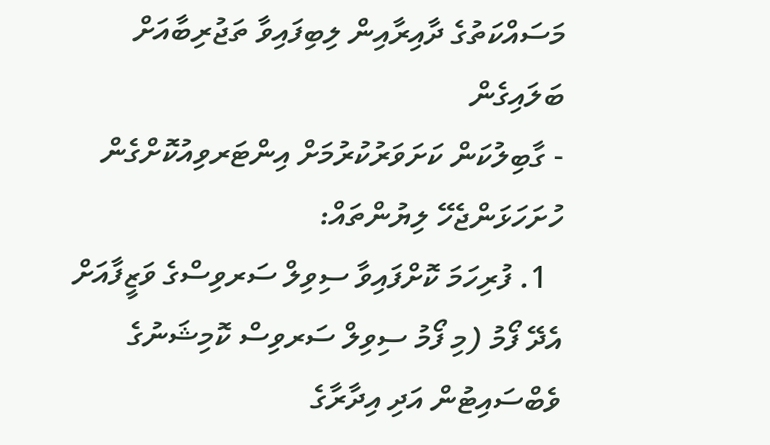މަސައްކަތުގެ ދާއިރާއިން ލިބިފައިވާ ތަޖުރިބާއަށް ބަލައިގެން
- ގާބިލުކަން ކަށަވަރުކުރުމަށް އިންޓަރވިއުކޮށްގެން
ހުށަހަޅަންޖެހޭ ލިޔުންތައް:
  1. ފުރިހަމަ ކޮށްފައިވާ ސިވިލް ސަރވިސްގެ ވަޒީފާއަށް އެދޭ ފޯމު (މި ފޯމު ސިވިލް ސަރވިސް ކޮމިޝަނުގެ ވެބްސައިޓުން އަދި އިދާރާގެ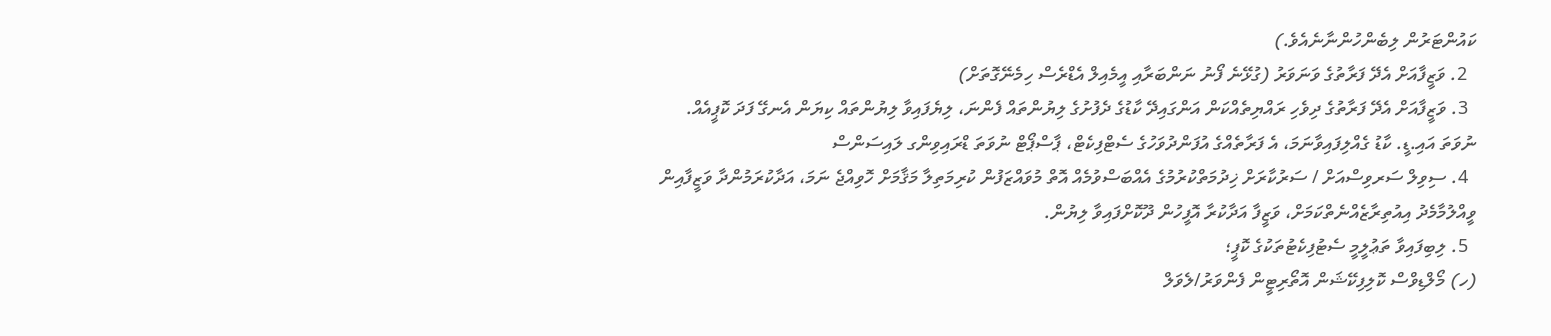ކައުންޓަރުން ލިބެންހުންނާނެއެވެ.)
  2. ވަޒީފާއަށް އެދޭ ފަރާތުގެ ވަނަވަރު (ގުޅޭނެ ފޯނު ނަންބަރާއި އީމެއިލް އެޑްރެސް ހިމެނޭގޮތަށް)
  3. ވަޒީފާއަށް އެދޭ ފަރާތުގެ ދިވެހި ރައްޔިތެއްކަން އަންގައިދޭ ކާޑުގެ ދެފުށުގެ ލިޔުންތައް ފެންނަ، ލިޔެފައިވާ ލިޔުންތައް ކިޔަން އެނގޭ ފަދަ ކޮޕީއެއް. ނުވަތަ އައި.ޑީ. ކާޑު ގެއްލިފައިވާނަމަ، އެ ފަރާތެއްގެ އުފަންދުވަހުގެ ސެޓްފިކެޓް، ޕާސްޕޯޓް ނުވަތަ ޑްރައިވިންގ ލައިސަންސް
  4. ސިވިލް ސަރވިސްއަށް / ސަރުކާރަށް ޚިދުމަތްކުރުމުގެ އެއްބަސްވުމެއް އޮތް މުވައްޒަފުން ކުރިމަތިލާ މަޤާމަށް ހޮވިއްޖެ ނަމަ، އަދާކުރަމުންދާ ވަޒީފާއިން ވީއްލުމާމެދު އިއުތިރާޒެއްނެތްކަމަށް، ވަޒީފާ އަދާކުރާ އޮފީހުން ދޫކޮށްފައިވާ ލިޔުން.
  5. ލިބިފައިވާ ތަޢުލީމީ ސެޓުފިކެޓުތަކުގެ ކޮޕީ؛
(ހ) މޯލްޑިވްސް ކޮލިފިކޭޝަން އޮތޯރިޓީން ފެންވަރު/ލެވަލް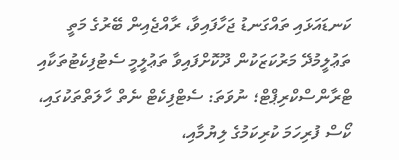ކަނޑައަޅައި ތައްގަނޑު ޖަހާފައިވާ، ރާއްޖެއިން ބޭރުގެ މަތީ ތަޢުލީމުދޭ މަރުކަޒަކުން ދޫކޮށްފައިވާ ތަޢުލީމީ ސެޓުފިކެޓުތަކާއި ޓްރާންސްކްރިޕްޓް؛ ނުވަތަ: ސެޓްފިކެޓް ނެތް ހާލަތްތަކުގައި، ކޯސް ފުރިހަމަ ކުރިކަމުގެ ލިޔުމާއި،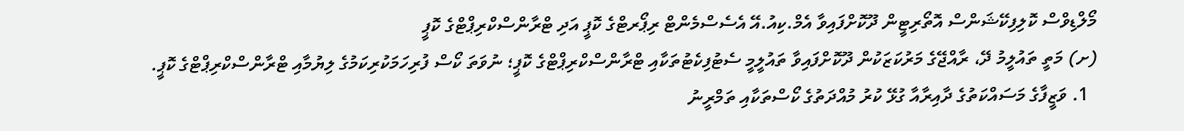މޯލްޑިވްސް ކޮލިފިކޭޝަންސް އޮތޯރިޓީން ދޫކޮށްފައިވާ އެމް.ކިއު.އޭ އެސެސްމެންޓް ރިޕޯރޓްގެ ކޮޕީ އަދި ޓްރާންސްކްރިޕްޓްގެ ކޮޕީ
(ށ) މަތީ ތައުލީމު ދޭ، ރާއްޖޭގެ މަރުކަޒަކުން ދޫކޮށްފައިވާ ތައުލީމީ ސެޓުފިކެޓުތަކާއި ޓްރާންސްކްރިޕްޓްގެ ކޮޕީ؛ ނުވަތަ ކޯސް ފުރިހަމަކުރިކަމުގެ ލިޔުމާއި ޓްރާންސްކްރިޕްޓްގެ ކޮޕީ.
  1. ވަޒީފާގެ މަސައްކަތުގެ ދާއިރާއާ ގުޅޭ ކުރު މުއްދަތުގެ ކޯސްތަކާއި ތަމްރީނު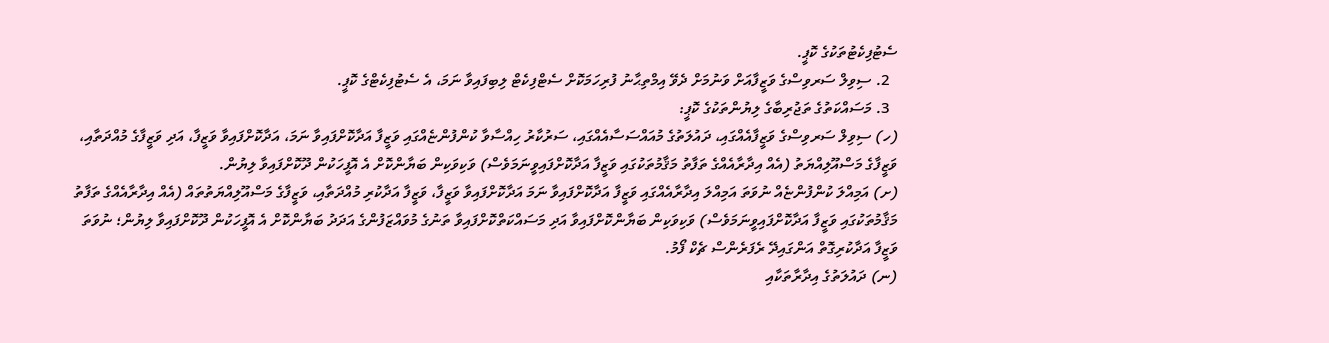ސެޓުފިކެޓުތަކުގެ ކޮޕީ.
  2. ސިވިލް ސަރވިސްގެ ވަޒީފާއަށް ވަނުމަށް ދެވޭ އިމްތިޙާނު ފުރިހަމަކޮށް ސެޓްފިކެޓް ލިބިފައިވާ ނަމަ، އެ ސެޓުފިކެޓްގެ ކޮޕީ.
  3. މަސައްކަތުގެ ތަޖުރިބާގެ ލިޔުންތަކުގެ ކޮޕީ:
(ހ) ސިވިލް ސަރވިސްގެ ވަޒީފާއެއްގައި، ދައުލަތުގެ މުއައްސަސާއެއްގައި، ސަރުކާރު ހިއްސާވާ ކުންފުންޏެއްގައި ވަޒީފާ އަދާކޮށްފައިވާ ނަމަ، އަދާކޮށްފައިވާ ވަޒީފާ، އަދި ވަޒީފާގެ މުއްދަތާއި، ވަޒީފާގެ މަސްއޫލިއްޔަތު (އެއް އިދާރާއެއްގެ ތަފާތު މަޤާމުތަކުގައި ވަޒީފާ އަދާކޮށްފައިވީނަމަވެސް) ވަކިވަކިން ބަޔާންކޮށް އެ އޮފީހަކުން ދޫކޮށްފައިވާ ލިޔުން.
(ށ) އަމިއްލަ ކުންފުންޏެއް ނުވަތަ އަމިއްލަ އިދާރާއެއްގައި ވަޒީފާ އަދާކޮށްފައިވާ ނަމަ އަދާކޮށްފައިވާ ވަޒީފާ، ވަޒީފާ އަދާކުރި މުއްދަތާއި، ވަޒީފާގެ މަސްއޫލިއްޔަތުތައް (އެއް އިދާރާއެއްގެ ތަފާތު މަޤާމުތަކުގައި ވަޒީފާ އަދާކޮށްފައިވީނަމަވެސް) ވަކިވަކިން ބަޔާންކޮށްފައިވާ އަދި މަސައްކަތްކޮށްފައިވާ ތަނުގެ މުވައްޒަފުންގެ އަދަދު ބަޔާންކޮށް އެ އޮފީހަކުން ދޫކޮށްފައިވާ ލިޔުން؛ ނުވަތަ ވަޒީފާ އަދާކުރިގޮތް އަންގައިދޭ ރެފަރެންސް ޗެކް ފޯމު.
(ނ) ދައުލަތުގެ އިދާރާތަކާއި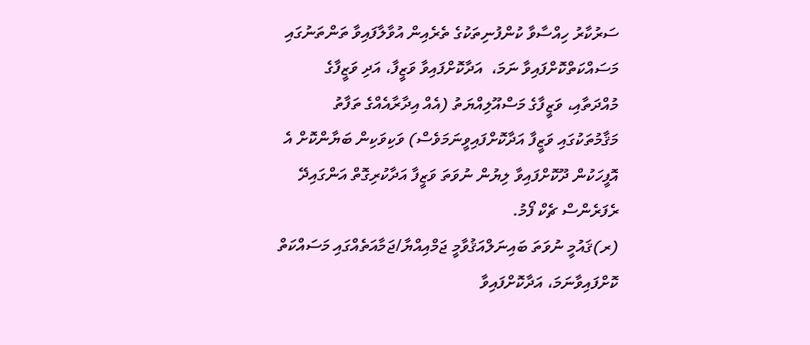ސަރުކާރު ހިއްސާވާ ކުންފުނިތަކުގެ ތެރެއިން އުވާލާފައިވާ ތަންތަނުގައި މަސައްކަތްކޮށްފައިވާ ނަމަ،  އަދާކޮށްފައިވާ ވަޒީފާ، އަދި ވަޒީފާގެ މުއްދަތާއި، ވަޒީފާގެ މަސްއޫލިއްޔަތު (އެއް އިދާރާއެއްގެ ތަފާތު މަޤާމުތަކުގައި ވަޒީފާ އަދާކޮށްފައިވީނަމަވެސް) ވަކިވަކިން ބަޔާންކޮށް އެ އޮފީހަކުން ދޫކޮށްފައިވާ ލިޔުން ނުވަތަ ވަޒީފާ އަދާކުރިގޮތް އަންގައިދޭ ރެފަރެންސް ޗެކް ފޯމު.
(ރ)ޤައުމީ ނުވަތަ ބައިނަލްއަޤުވާމީ ޖަމްއިއްޔާ/ޖަމާއަތެއްގައި މަސައްކަތް ކޮށްފައިވާނަމަ، އަދާކޮށްފައިވާ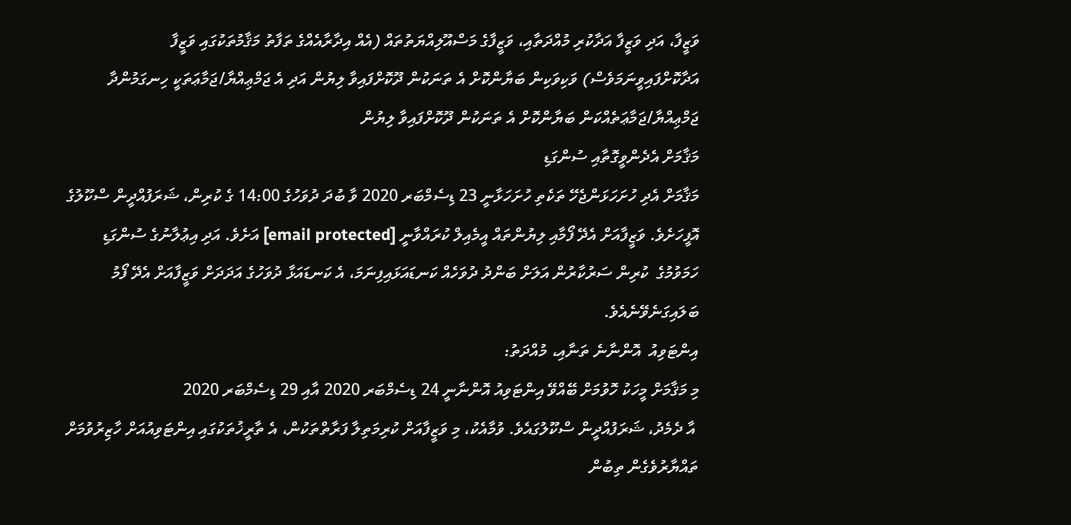ވަޒީފާ، އަދި ވަޒީފާ އަދާކުރި މުއްދަތާއި، ވަޒީފާގެ މަސްއޫލިއްޔަތުތައް (އެއް އިދާރާއެއްގެ ތަފާތު މަޤާމުތަކުގައި ވަޒީފާ އަދާކޮށްފައިވީނަމަވެސް) ވަކިވަކިން ބަޔާންކޮށް އެ ތަނަކުން ދޫކޮށްފައިވާ ލިޔުން އަދި އެ ޖަމްޢިއްޔާ/ޖަމާޢަތަކީ ހިނގަމުންދާ ޖަމްޢިއްޔާ/ޖަމާޢަތެއްކަން ބަޔާންކޮށް އެ ތަނަކުން ދޫކޮށްފައިވާ ލިޔުން
މަޤާމަށް އެދެންވީގޮތާއި ސުންގަޑި
މަޤާމަށް އެދި ހުށަހަޅަންޖެހޭ ތަކެތި ހުށަހަޅާނީ 23 ޑިސެމްބަރ 2020 ވާ ބުދަ ދުވަހުގެ 14:00 ގެ ކުރިން، ޝަރަފުއްދީން ސްކޫލުގެ އޮފީހަށެވެ. ވަޒީފާއަށް އެދޭ ފޯމާއި ލިޔުންތައް އީމެއިލް ކުރައްވާނީ [email protected] އަށެވެ. އަދި އިޢުލާނުގެ ސުންގަޑި ހަމަވުމުގެ  ކުރިން ސަރުކާރުން އަލަށް ބަންދު ދުވަހެއް ކަނޑައަޅައިފިނަމަ، އެ ކަނޑައަޅާ ދުވަހުގެ އަދަދަށް ވަޒީފާއަށް އެދޭ ފޯމު ބަލައިގަނެވޭނެއެވެ.
އިންޓަވިއު  އޮންނާނެ ތަނާއި، މުއްދަތު:
މި މަޤާމަށް މީހަކު ހޮވުމަށް ބޭއްވޭ އިންޓަވިއު އޮންނާނީ 24 ޑިސެމްބަރ 2020 އާއި 29 ޑިސެމްބަރ 2020
 އާ ދެމެދު، ޝަރަފުއްދީން ސްކޫލުގައެވެ. ވުމާއެކު، މި ވަޒީފާއަށް ކުރިމަތިލާ ފަރާތްތަކުން، އެ ތާރީޚުތަކުގައި އިންޓަވިއުއަށް ހާޒިރުވުމަށް ތައްޔާރުވެގެން ތިބުން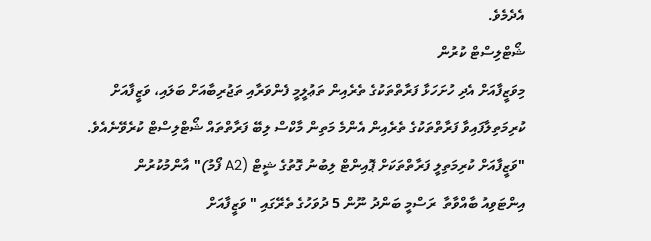އެދެމެވެ.
ޝޯޓްލިސްޓް ކުރުން
މިވަޒީފާއަށް އެދި ހުށަހަޅާ ފަރާތްތަކުގެ ތެރެއިން ތަޢުލީމީ ފެންވަރާއި ތަޖުރިބާއަށް ބަލައި، ވަޒީފާއަށް ކުރިމަތިލާފައިވާ ފަރާތްތަކުގެ ތެރެއިން އެންމެ މަތިން މާކްސް ލިބޭ ފަރާތްތައް ޝޯޓްލިސްޓް ކުރެވޭނެއެވެ.
"ވަޒީފާއަށް ކުރިމަތިލީ ފަރާތްތަކަށް ޕޮއިންޓް ލިބުނު ގޮތުގެ ޝީޓް (A2 ފޯމު)" އާންމުކުރުން
އިންޓަވިއު ބާއްވާތާ  ރަސްމީ ބަންދު ނޫން 5 ދުވަހުގެ ތެރޭގައި " ވަޒީފާއަށް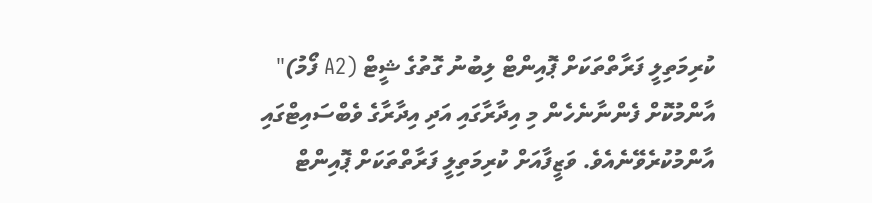ކުރިމަތިލީ ފަރާތްތަކަށް ޕޮއިންޓް ލިބުނު ގޮތުގެ ޝީޓް (A2 ފޯމު)" އާންމުކޮށް ފެންނާނެހެން މި އިދާރާގައި އަދި އިދާރާގެ ވެބްސައިޓްގައި އާންމުކުރެވޭނެއެވެ. ވަޒީފާއަށް ކުރިމަތިލީ ފަރާތްތަކަށް ޕޮއިންޓް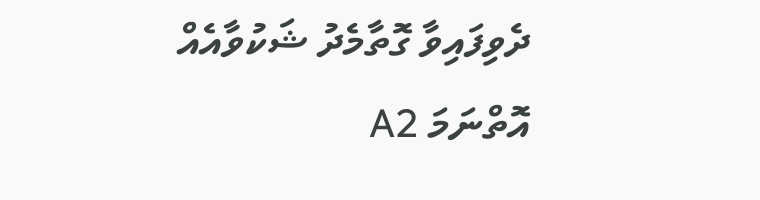ދެވިފައިވާ ގޮތާމެދު ޝަކުވާއެއް އޮތްނަމަ A2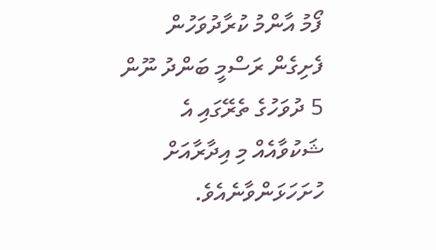ފޯމު އާންމު ކުރާދުވަހުން ފެށިގެން ރަސްމީ ބަންދު ނޫން 5 ދުވަހުގެ ތެރޭގައި އެ ޝަކުވާއެއް މި އިދާރާއަށް ހުށަހަޅަންވާނެއެވެ.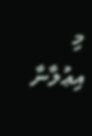މި އިޢުލާނާ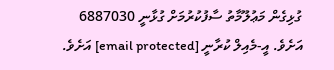ގުޅިގެން މަޢުލޫމާތު ސާފުކުރުމަށް ގުޅާނީ 6887030 އަށެވެ. އީ-މެއިލް ކުރާނީ [email protected] އަށެވެ.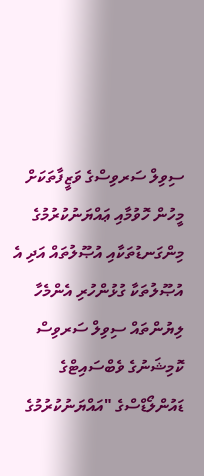ސިވިލް ސަރވިސްގެ ވަޒީފާތަކަށް މީހުން ހޮވުމާއި ޢައްޔަނުކުރުމުގެ މިންގަނޑުތަކާއި އުޞޫލުތައް އަދި އެ އުޞޫލުތަކާ ގުޅުންހުރި އެންމެހާ ލިޔުންތައް ސިވިލް ސަރވިސް ކޮމިޝަނުގެ ވެބްސައިޓްގެ ޑައުންލޯޑްސްގެ "އައްޔަނުކުރުމުގެ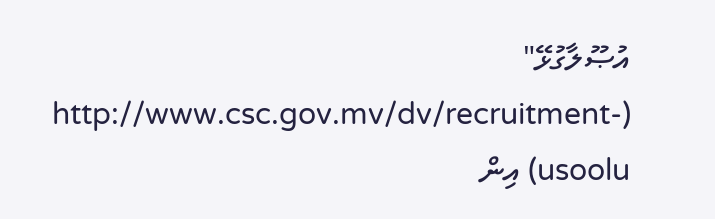އުޞޫލާގުޅޭ" (http://www.csc.gov.mv/dv/recruitment-usoolu) އިން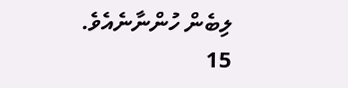ލިބެން ހުންނާނެއެވެ.
15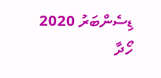ޑިސެންބަރު 2020
ހޯދާ